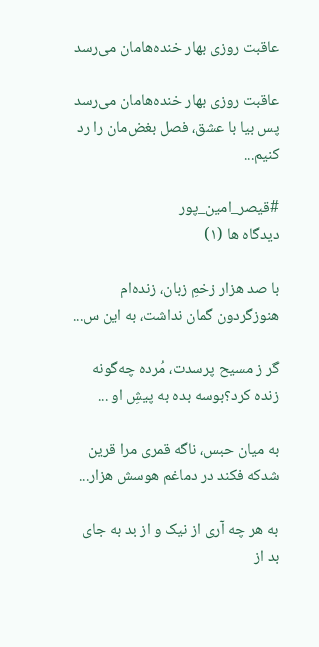عاقبت روزی بهار خنده‌هامان می‌رسد

عاقبت روزی بهار خنده‌هامان می‌رسد
پس بیا با عشق، فصل بغض‌مان را رد کنیم...

#قیصر_امین_پور
دیدگاه ها (۱)

با صد هزار زخمِ زبان، زنده‌ام هنوزگردون گمان نداشت، به این س...

گر ز مسیح پرسدت، مُرده چه‌گونه زنده کرد؟بوسه بده به پیشِ او ...

به میان حبس، ناگه قمری مرا قرین شدکه فکند در دماغم هوسش هزار...

به هر چه آری از نیک و از بد به جای بد از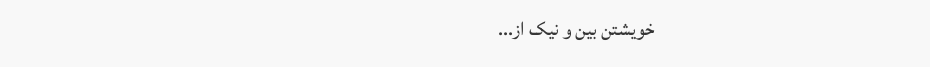خویشتن بین و نیک از...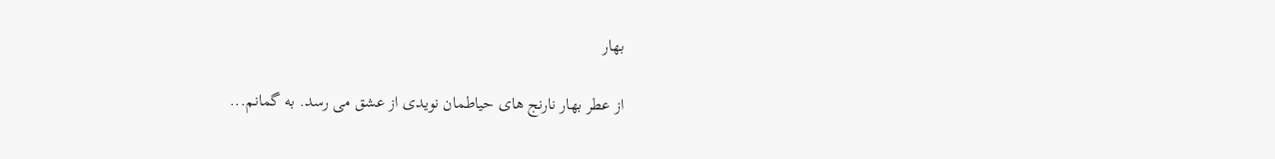بهار

از عطر بهار نارنج ها‌ی حیاطمان نویدی از عشق می رسد. به گمانم...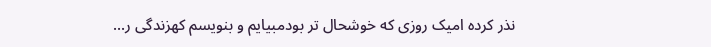نذر کرده اميک روزی که خوشحال تر بودمبيايم و بنويسم کهزندگی ر...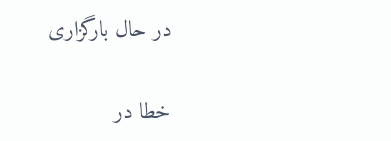در حال بارگزاری

خطا در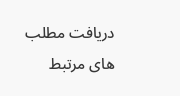دریافت مطلب های مرتبط